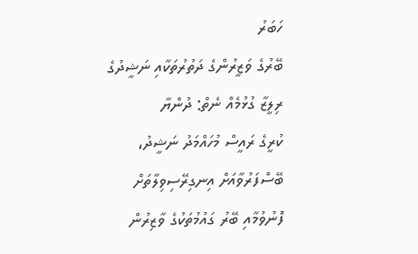ހަބަރު
ބޭރުގެ ވަޒީރުންގެ ދަތުރުތަކާއި ނަޝީދުގެ ރިލީޒާ ގުޅުމެއް ނެތް: ދުންޔާ
ކުރީގެ ރައީސް މުހައްމަދު ނަޝީދު، ބޭސްފަރުވާއަށް އިނގިރޭސިވިލާތަށް ފޮނުވުމާއި ބޭރު ގައުމުތަކުގެ ވާޒިރުން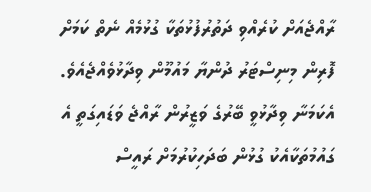ރާއްޖެއަށް ކުރެއްވި ދަތުރުފުޅުތަކާ ގުޅުމެއް ނެތް ކަމަށް ފޮރިން މިނިސްޓަރު ދުންޔާ މައުމޫން ވިދާޅުވެއްޖެއެވެ.
އެކަމަނާ ވިދާޅުވީ ބޭރުގެ ވަޒީރުން ރާއްޖެ ވަޑައިގަތީ އެ ގައުމުތަކާއެކު ގުޅުން ބަދަހިކުރުމަށް ރައީސް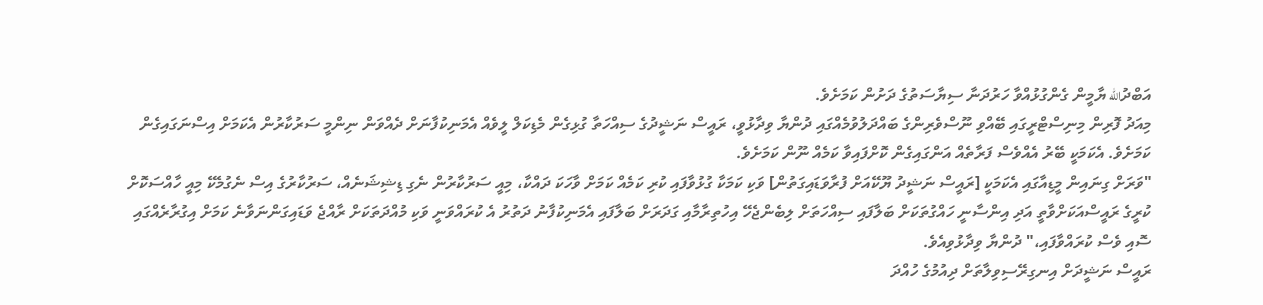އަބްދުالله ޔާމީން ގެންގުޅުއްވާ ހަރުދަނާ ސިޔާސަތުގެ ދަށުން ކަމަށެވެ.
މިއަދު ފޮރިން މިނިސްޓްރީގައި ބޭއްވި ނޫސްވެރިންގެ ބައްދަލުވުމެއްގައި ދުންޔާ ވިދާޅުވީ، ރައީސް ނަޝީދުގެ ސިއްހަތާ ގުޅިގެން މެޑިކަލް ލީވެއް އެމަނިކުފާނަށް ދެއްވަން ނިންމީ ސަރުކާރުން އެކަމަށް އިސްނަގައިގެން ކަމަށެވެ. އެކަމަކީ ބޭރު އެއްވެސް ފަރާތެއް އަންގައިގެން ކޮށްފައިވާ ކަމެއް ނޫން ކަމަށެވެ.
"ވަރަށް ގިނައިން މީޑިއާގައި އެކަމަކީ [ރައީސް ނަޝީދު ޔޫކޭއަށް ފުރާވަޑައިގަތުން] ވަކި ކަމަކާ ގުޅުވާފައި ކުރި ކަމެއް ކަމަށް ވާހަކަ ދައްކާ، މިއީ ސަރުކާރުން ނެގި ޑިޝިޝަނެއް، ސަރުކާރުގެ އިސް ނެގުމެކޭ މިއީ ހާއްސަކޮށް ކުރީގެ ރައީސްއަކަށްވާތީ އަދި އިންސާނީ ހައްގުތަކަށް ބަލާފައި ސިއްހަތަށް ލިބެންޖެހޭ އިހުތިރާމާއި ގަދަރަށް ބަލާފައި އެމަނިކުފާނު ދަތުރު އެ ކުރައްވަނީ ވަކި މުއްދަތަކަށް ރާއްޖެ ވަޑައިގަންނަވާނެ ކަމަށް އިގުރާރެއްގައި ސޮއި ވެސް ކުރައްވާފައި،" ދުންޔާ ވިދާޅުވިއެވެ.
ރައީސް ނަޝީދަށް އިނގިރޭސިވިލާތަށް ދިއުމުގެ ހުއްދަ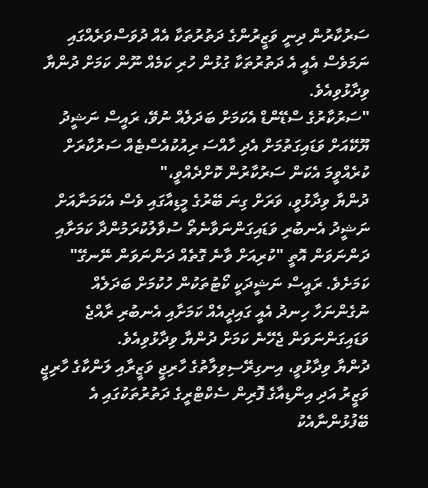ސަރުކާރުން ދިނީ ވަޒީރުންގެ ދަތުރުތަކާ އެއް ދުވަސްވަރެއްގައި ނަމަވެސް އެއީ އެ ދަތުރުތަކާ ގުޅުން ހުރި ކަމެއް ނޫން ކަމަށް ދުންޔާ ވިދާޅުވިއެވެ.
"ސަރުކާރުގެ ސްޑޭންޑް އެކަމަށް ބަދަލެއް ނުވޭ، ރައީސް ނަޝީދު ޔޫކޭއަށް ވަޑައިގަތުމަށް އެދި ހާއްސަ ރިއުކުއެސްޓެއް ސަރުކާރަށް ކުރެއްވީމަ އެކަން ސަރުކާރުން ކޮށްދެއްވީ،"
ދުންޔާ ވިދާޅުވީ، ވަރަށް ގިނަ ބޭރުގެ މީޑިއާގައި ވެސް އެކަމަނާއަށް ނަޝީދު އެނބުރި ވަޑައިގަންނަވާނެތޯ ސުވާލުކުރަމުންދާ ކަމަށާއި ދަންނަވަން އޮތީ "ކުރިއަށް ވާނެ ގޮތެއް ދަންނަވަން ނޭނގޭ" ކަމަށެވެ. ރައީސް ނަޝީދަކީ ކޯޓުތަކުން ހުކުމަށް ބަދަލެއް ނުގެންނަހާ ހިނދު އެއީ ގައިދީއެއް ކަމަށާއި އެނބުރި ރާއްޖެ ވަޑައިގަންނަވަން ޖެހޭނެ ކަމަށް ދުންޔާ ވިދާޅުވިއެވެ.
ދުންޔާ ވިދާޅުވީ، އިނގިރޭސިވިލާތުގެ ހާރިޖީ ވަޒީރާއި ލަންކާގެ ހާރިޖީ ވަޒީރު އަދި އިންޑިއާގެ ފޮރިން ސެކްޓްރީގެ ދަތުރުތަކުގައި އެ ބޭފުޅުންނާއެކު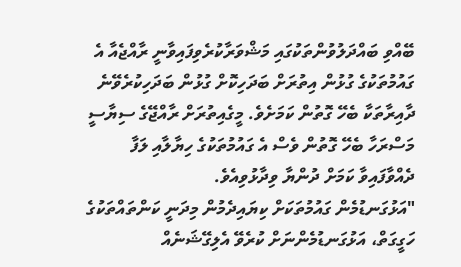ބޭއްވި ބައްދަލުވުންތަކުގައި މަޝްވަރާކުރެވިފައިވާނީ ރާއްޖެއާ އެ ގައުމުތަކުގެ ގުޅުން އިތުރަށް ބަދަހިކޮށް ގުޅުން ބަދަހިކުރެވޭނެ ދާއިރާތަކާ ބެހޭ ގޮތުން ކަމަށެވެ. މީގެއިތުރަށް ރާއްޖޭގެ ސިޔާސީ މަސްރަހާ ބެހޭ ގޮތުން ވެސް އެ ގައުމުތަކުގެ ހިޔާލާއި ލަފާ ދެއްވާފައިވާ ކަމަށް ދުންޔާ ވިދާޅުވިއެވެ.
"އަޅުގަނޑުމެން ގައުމުތަކަށް ކިޔައިދެމުން މިދަނީ ކަންތައްތަކުގެ ހަގީގަތް، އަޅުގަނޑުމެންނަށް ކުރެވޭ އެލިގޭޝަނެއް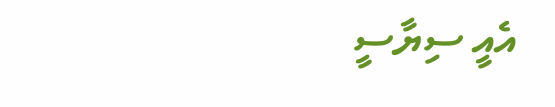އެއީ ސިޔާސީ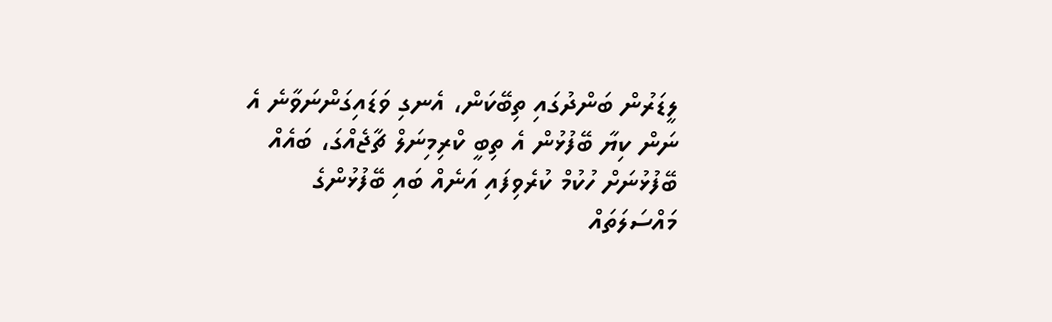ލީޑަރުން ބަންދުގައި ތިބޭކަން، އެނގި ވަޑައިގަންނަވާނެ އެ ނަން ކިޔާ ބޭފުޅުން އެ ތިބީ ކްރިމިނަލް ޗާޖެއްގަ، ބައެއް ބޭފުޅުނަށް ހުކުމް ކުރެވިފައި އަނެއް ބައި ބޭފުޅުންގެ މައްސަލަތައް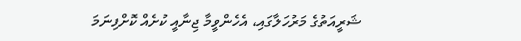ޝަރީއަތުގެ މަރުހަލާގައި، އެހެންވީމާ ޖިނާއީ ކުށެއް ކޮށްފިނަމަ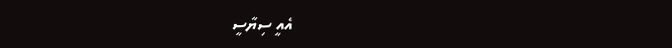އެއީ ސިޔާސީ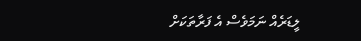ލީޑަރެއް ނަމަވެސް އެ ފަރާތަކަށް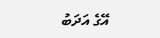އޭގެ އަދަބު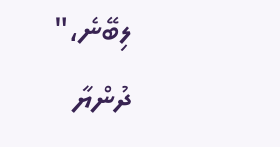ލިބޭނެ،" ދުންޔާ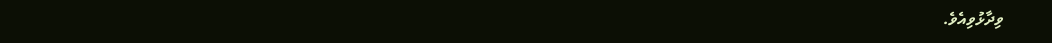ވިދާޅުވިއެވެ.